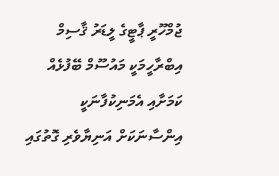ޖުމްހޫރީ ޕާޓީގެ ލީޑަރު ޤާސިމް އިބްރާހީމަކީ މައުސޫމް ބޭފުޅެއް ކަމަށާއި އެމަނިކުފާނަކީ އިންސާނަކަށް އަނިޔާވެރި ގޮތުގައި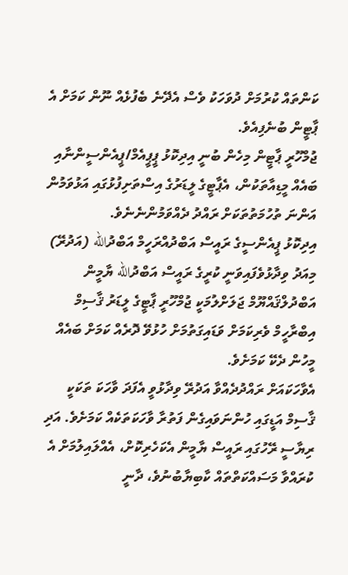ކަންތައް ކުރުމަށް ދުވަހަކު ވެސް އެދޭނެ ބެފުޅެއް ނޫން ކަމަށް އެ ޕާޓީން ބުނެފިއެވެ.
ޖުމްހޫރީ ޕާޓީން މިހެން ބުނީ އިދިކޮޅު ޕީޕީއެމް/ޕީއެންސީންނާއި ބައެއް މީޑިއާތަކުން، އެޕާޓީގެ ލީޑަރުގެ އިސްތަށިފުޅުގައި އަޅުވަމުން އަންނަ ތުހުމަތުތަކަށް ރައްދު ދެއްވަމުންނެނެވެ.
އިދިކޮޅު ޕީއެންސީގެ ރައީސް އަބްދުއްރަހީމް އަބްދުالله (އަދުރޭ) މިއަދު ވިދާޅުވެފައިވަނީ ކުރީގެ ރައީސް އަބްދުالله ޔާމީން އަބްދުލްޤައްޔޫމް ޖަލަށްލުމަކީ ޖުމްހޫރީ ޕާޓީގެ ލީޑަރު ޤާސިމް އިބްރާހީމް ވެރިކަމަށް ވަޑައިގަތުމަށް ހުޅުވޭ ދޮރެއް ކަމަށް ބައެއް މީހުން ދެކޭ ކަމަށެވެ.
އެވާހަކައަށް ރައްދުދެއްވާ އަދުރޭ ވިދާޅުވީ އެފަދަ ވާހަކަ ތަކަކީ ޤާސިމް އަޑީގައި ހުންނަވައިގެން ފަތުރާ ވާހަކަތަކެއް ކަމަށެވެ. އަދި ރިޔާސީ ރޭހުގައި ރައީސް ޔާމީން އެކަހެރިކޮށް، އެއްލައިލުމަށް އެ ކުރައްވާ މަސައްކަތްތައް ކާބިޔާބުނުވެ، ދާނީ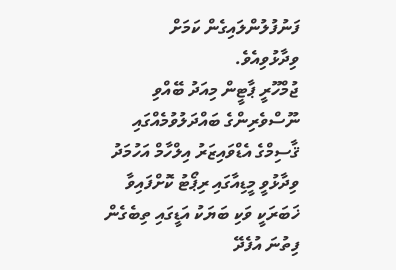ފަނުފުލުންލައިގެން ކަމަށް ވިދާޅުވިއެވެ.
ޖުމްހޫރީ ޕާޓީން މިއަދު ބޭއްވި ނޫސްވެރިންގެ ބައްދަލުވުމެއްގައި ޤާސިމްގެ އެޑްވައިޒަރު އިލްހާމް އަހުމަދު ވިދާޅުވީ މީޑިއާގައި ރިޕޯޓު ކޮށްފައިވާ ޚަބަރަކީ ވަކި ބަޔަކު އަޑީގައި ތިބެގެން ފިތުނަ އުފެދޭ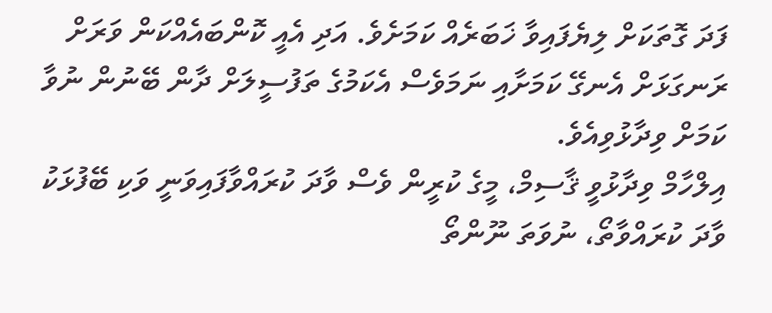ފަދަ ގޮތަކަށް ލިޔެފައިވާ ޚަބަރެއް ކަމަށެވެ. އަދި އެއީ ކޮންބައެއްކަން ވަރަށް ރަނގަޅަށް އެނގޭ ކަމަށާއި ނަމަވެސް އެކަމުގެ ތަފުސީލަށް ދާން ބޭނުން ނުވާ ކަމަށް ވިދާޅުވިއެވެ.
އިލްހާމް ވިދާޅުވީ ޤާސިމް، މީގެ ކުރީން ވެސް ވާދަ ކުރައްވާފައިވަނީ ވަކި ބޭފުޅަކު ވާދަ ކުރައްވާތޯ، ނުވަތަ ނޫންތޯ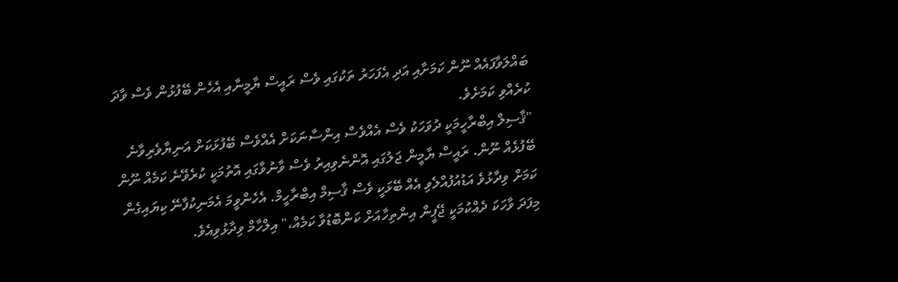ބައްލަވާފައެއް ނޫން ކަމަށާއި އަދި އެފަހަރު ތަކުގައި ވެސް ރައީސް ޔާމީނާއި އެހެން ބޭފުޅުން ވެސް ވާދަ ކުރެއްވި ކަމަށެވެ.
"ޤާސިލް އިބްރާހީމަކީ ދުވަހަކު ވެސް އެއްވެސް އިންސާނަކަށް އެއްވެސް ބޭފުޅަކަށް އަނިޔާވެރިވާނެ ބޭފުޅެއް ނޫން. ރައީސް ޔާމީން ޖަލުގައި އޮންނެވިއިރު ވެސް ވާނުވާގައި އޮތުމަކީ ކުރެވޭނެ ކަމެއް ނޫން ކަމަށް ވިދާޅުވެ އަޑުއުފުއްލެވި އެއް ބޭޅަކީ ވެސް ޤާސިމް އިބްރާހީމް. އެހެންވީމަ އެމަނިކުފާނޭ ކިޔައިގެން މިފަދަ ވާހަކަ ދެއްކުމަކީ ޖޭޕީން އިންތިހާއަށް ކަންބޮޑުވާ ކަމެއް،" އިލްހާމް ވިދާޅުވިއެވެ.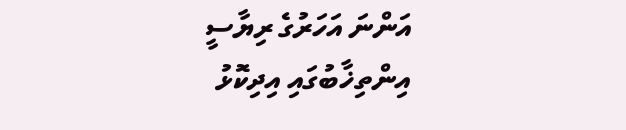އަންނަ އަހަރުގެ ރިޔާސީ އިންތިޚާބުގައި އިދިކޮޅު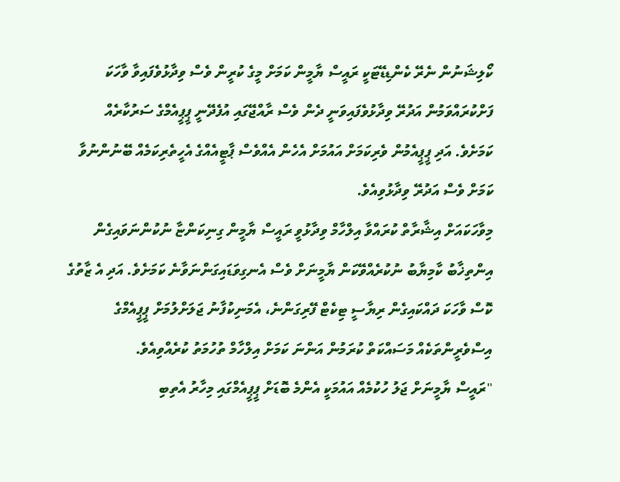ކޯލިޝަނުން ނެރޭ ކެންޑިޑޭޓަކީ ރައީސް ޔާމީން ކަމަށް މީގެ ކުރީން ވެސް ވިދާޅުވެފައިވާ ވާހަކަ ފަށްކުރައްވަމުން އަދުރޭ ވިދާޅުވެފައިވަނީ ދެން ވެސް ރާއްޖޭގައި އުފެދޭނީ ޕީޕީއެމްގެ ސަރުކާރެއް ކަމަށެވެ. އަދި ޕީޕީއެމުން ވެރިކަމަށް އައުމަށް އެހެން އެއްވެސް ޕާޓީއެއްގެ އެހީތެރިކަމެއް ބޭނުންނުވާ ކަމަށް ވެސް އަދުރޭ ވިދާޅުވިއެވެ.
މިވާހަކައަށް އިޝާރާތް ކުރައްވާ އިލްހާމް ވިދާޅުވީ ރައީސް ޔާމީން ގިނިކަންޏާ ނުކުންނަވައިގެން އިންތިޚާބު ކާމިޔާބު ނުކުރެއްވޭކަން ޔާމީނަށް ވެސް އެނގިވަޑައިގަންނަވާނެ ކަމަށެވެ. އަދި އެ ޒާތުގެ ކޮސް ވާހަކަ ދައްކައިގެން ރިޔާސީ ޓިކެޓް ފޭރިގަންނެ، އެމަނިކުފާނު ޖަލަށްލުމަށް ޕީޕީއެމްގެ އިސްވެރީންތަކެއް މަސައްކަތް ކުރަމުން އަންނަ ކަމަށް އިލްހާމް ތުހުމަތު ކުރެއްވިއެވެ.
"ރައީސް ޔާމީނަށް ޖަލު ހުކުމެއް އައުމަކީ އެންމެ ބޮޑަށް ޕީޕީއެމްގައި މިހާރު އެތިބި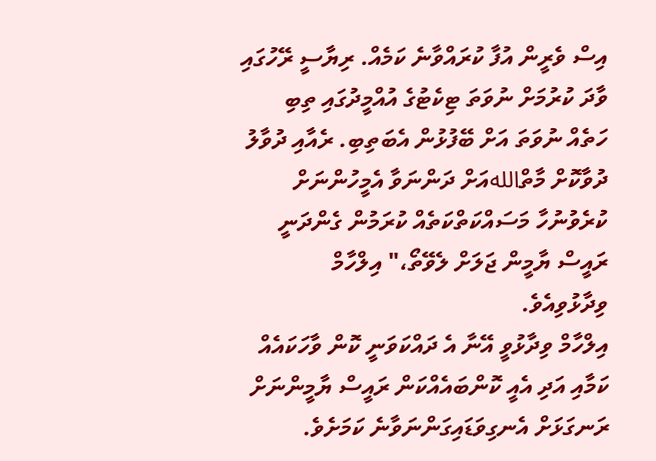އިސް ވެރީން އުފާ ކުރައްވާނެ ކަމެއް. ރިޔާސީ ރޭހުގައި ވާދަ ކުރުމަށް ނުވަތަ ޓިކެޓުގެ އުއްމީދުގައި ތިބި ހަތެއް ނުވަތަ އަށް ބޭފުޅުން އެބަތިބި. ރެއާއި ދުވާލު ދުވާކޮށް މާތްاللهއަށް ދަންނަވާ އެމީހުންނަށް ކުރެވުނުހާ މަސައްކަތްކަތެއް ކުރަމުން ގެންދަނީ ރައީސް ޔާމީން ޖަލަށް ލެވޭތޯ،" އިލްހާމް ވިދާޅުވިއެވެ.
އިލްހާމް ވިދާޅުވީ އޭނާ އެ ދައްކަވަނީ ކޮން ވާހަކައެއް ކަމާއި އަދި އެއީ ކޮންބައެއްކަން ރައީސް ޔާމީންނަށް ރަނގަޅަށް އެނގިވަޑައިގަންނަވާނެ ކަމަށެވެ.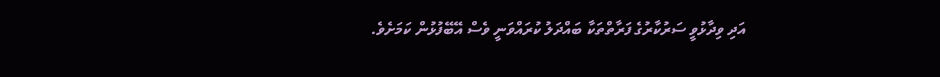އަދި ވިދާޅުވީ ސަރުކާރުގެ ފަރާތްތަކާ ބައްދަލު ކުރައްވަނީ ވެސް އޭބޭފުޅުން ކަމަށެވެ.